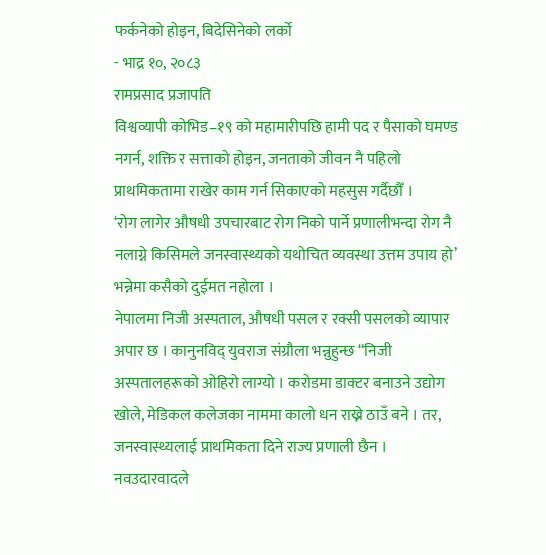फर्कनेको होइन, बिदेसिनेको लर्को
- भाद्र १०, २०८३
रामप्रसाद प्रजापति
विश्वव्यापी कोभिड–१९ को महामारीपछि हामी पद र पैसाको घमण्ड नगर्न, शक्ति र सत्ताको होइन, जनताको जीवन नै पहिलो प्राथमिकतामा राखेर काम गर्न सिकाएको महसुस गर्दैछौँ ।
‘रोग लागेर औषधी उपचारबाट रोग निको पार्ने प्रणालीभन्दा रोग नै नलाग्ने किसिमले जनस्वास्थ्यको यथोचित व्यवस्था उत्तम उपाय हो’ भन्नेमा कसैको दुईमत नहोला ।
नेपालमा निजी अस्पताल, औषधी पसल र रक्सी पसलको व्यापार अपार छ । कानुनविद् युवराज संग्रौला भन्नुहुन्छ “निजी अस्पतालहरूको ओहिरो लाग्यो । करोडमा डाक्टर बनाउने उद्योग खोले, मेडिकल कलेजका नाममा कालो धन राख्ने ठाउँ बने । तर, जनस्वास्थ्यलाई प्राथमिकता दिने राज्य प्रणाली छैन । नवउदारवादले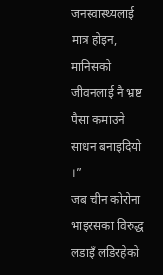जनस्वास्थ्यलाई मात्र होइन, मानिसको जीवनलाई नै भ्रष्ट पैसा कमाउने साधन बनाइदियो ।”
जब चीन कोरोना भाइरसका विरुद्ध लडाइँ लडिरहेको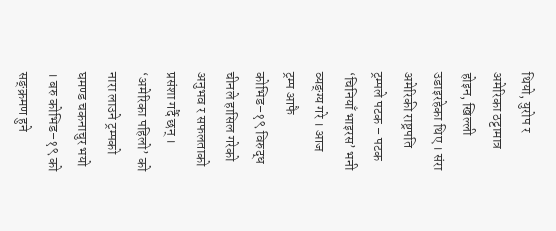थियो, युरोप र अमेरिका ठट्टामात्र होइन, खिल्ली उडाइरहेका थिए । संरा अमेरिकी राष्ट्रपति ट्रम्पले पटक – पटक ‘चिनियाँ भाइरस’ भनी व्यङ्ग्य गरे । आज ट्रम्प आफै कोभिड–१९ विरुद्ध चीनले हासिल गरेको अनुभव र सफलताको प्रसंशा गर्दै छन् । ‘अमेरिका पहिलो’ को नारा लाउने ट्रम्पको घमण्ड चकनाचुर भयो । बरु कोभिड–१९ को सङ्क्रमण हुने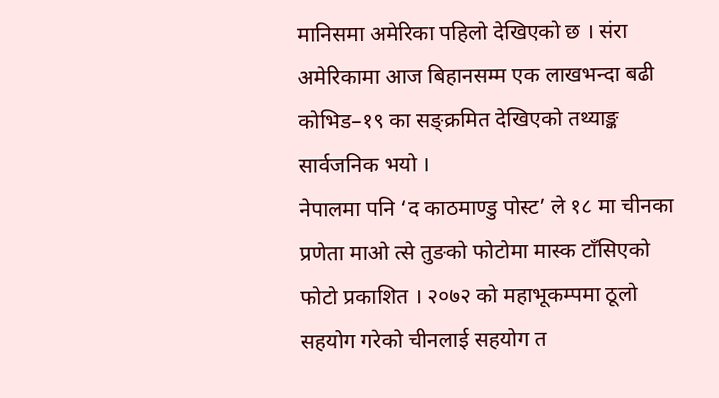मानिसमा अमेरिका पहिलो देखिएको छ । संरा अमेरिकामा आज बिहानसम्म एक लाखभन्दा बढी कोभिड–१९ का सङ्क्रमित देखिएको तथ्याङ्क सार्वजनिक भयो ।
नेपालमा पनि ‘द काठमाण्डु पोस्ट’ ले १८ मा चीनका प्रणेता माओ त्से तुङको फोटोमा मास्क टाँसिएको फोटो प्रकाशित । २०७२ को महाभूकम्पमा ठूलो सहयोग गरेको चीनलाई सहयोग त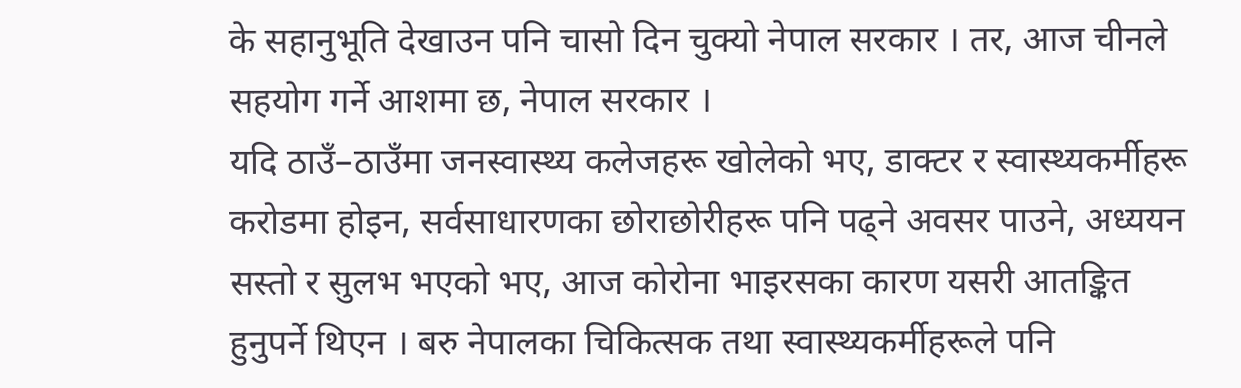के सहानुभूति देखाउन पनि चासो दिन चुक्यो नेपाल सरकार । तर, आज चीनले सहयोग गर्ने आशमा छ, नेपाल सरकार ।
यदि ठाउँ–ठाउँमा जनस्वास्थ्य कलेजहरू खोलेको भए, डाक्टर र स्वास्थ्यकर्मीहरू करोडमा होइन, सर्वसाधारणका छोराछोरीहरू पनि पढ्ने अवसर पाउने, अध्ययन सस्तो र सुलभ भएको भए, आज कोरोना भाइरसका कारण यसरी आतङ्कित हुनुपर्ने थिएन । बरु नेपालका चिकित्सक तथा स्वास्थ्यकर्मीहरूले पनि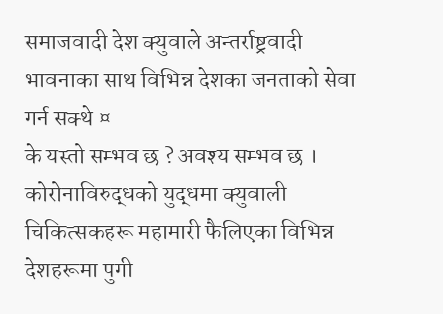समाजवादी देश क्युवाले अन्तर्राष्ट्रवादी भावनाका साथ विभिन्न देशका जनताको सेवा गर्न सक्थे ¤
के यस्तो सम्भव छ ? अवश्य सम्भव छ । कोरोनाविरुद्धको युद्धमा क्युवाली चिकित्सकहरू महामारी फैलिएका विभिन्न देशहरूमा पुगी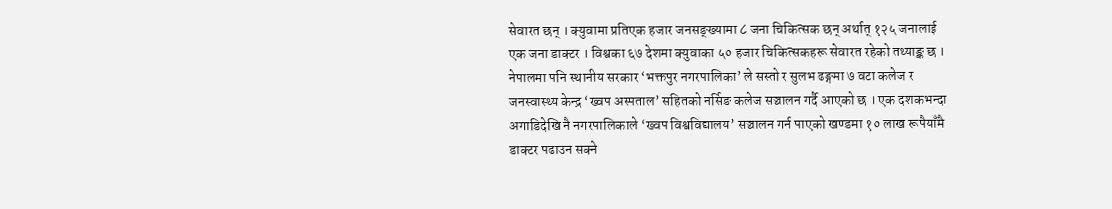सेवारत छन् । क्युवामा प्रतिएक हजार जनसङ्ख्यामा ८ जना चिकित्सक छन् अर्थात् १२५ जनालाई एक जना डाक्टर । विश्वका ६७ देशमा क्युवाका ५० हजार चिकित्सकहरू सेवारत रहेको तथ्याङ्क छ ।
नेपालमा पनि स्थानीय सरकार ‘भक्तपुर नगरपालिका’ ले सस्तो र सुलभ ढङ्गमा ७ वटा कलेज र जनस्वास्थ्य केन्द्र ‘ख्वप अस्पताल’ सहितको नर्सिङ कलेज सञ्चालन गर्दै आएको छ । एक दशकभन्दा अगाडिदेखि नै नगरपालिकाले ‘ख्वप विश्वविद्यालय’ सञ्चालन गर्न पाएको खण्डमा १० लाख रूपैयाँमै डाक्टर पढाउन सक्ने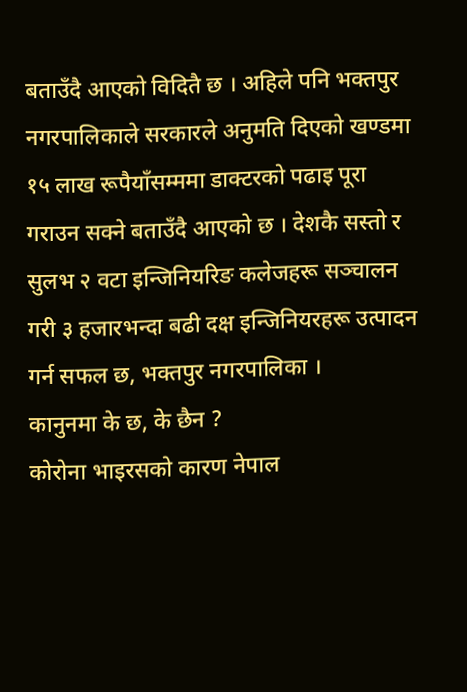बताउँदै आएको विदितै छ । अहिले पनि भक्तपुर नगरपालिकाले सरकारले अनुमति दिएको खण्डमा १५ लाख रूपैयाँसम्ममा डाक्टरको पढाइ पूरा गराउन सक्ने बताउँदै आएको छ । देशकै सस्तो र सुलभ २ वटा इन्जिनियरिङ कलेजहरू सञ्चालन गरी ३ हजारभन्दा बढी दक्ष इन्जिनियरहरू उत्पादन गर्न सफल छ, भक्तपुर नगरपालिका ।
कानुनमा के छ, के छैन ?
कोरोना भाइरसको कारण नेपाल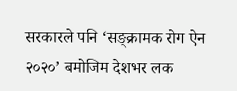सरकारले पनि ‘सङ्क्रामक रोग ऐन २०२०’ बमोजिम देशभर लक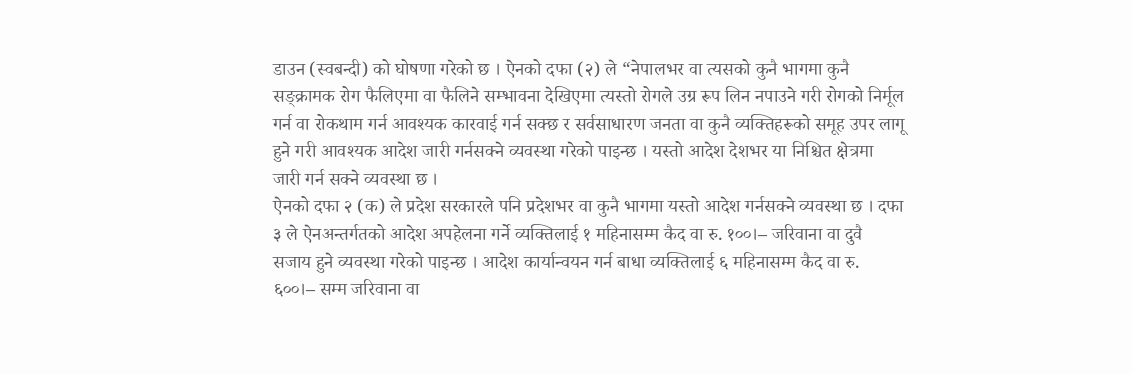डाउन (स्वबन्दी) को घोषणा गरेको छ । ऐनको दफा (२) ले “नेपालभर वा त्यसको कुनै भागमा कुनै सङ्क्रामक रोग फैलिएमा वा फैलिने सम्भावना देखिएमा त्यस्तो रोगले उग्र रूप लिन नपाउने गरी रोगको निर्मूल गर्न वा रोकथाम गर्न आवश्यक कारवाई गर्न सक्छ र सर्वसाधारण जनता वा कुनै व्यक्तिहरूको समूह उपर लागू हुने गरी आवश्यक आदेश जारी गर्नसक्ने व्यवस्था गरेको पाइन्छ । यस्तो आदेश देशभर या निश्चित क्षेत्रमा जारी गर्न सक्ने व्यवस्था छ ।
ऐनको दफा २ (क) ले प्रदेश सरकारले पनि प्रदेशभर वा कुनै भागमा यस्तो आदेश गर्नसक्ने व्यवस्था छ । दफा ३ ले ऐनअन्तर्गतको आदेश अपहेलना गर्ने व्यक्तिलाई १ महिनासम्म कैद वा रु. १००।– जरिवाना वा दुवै सजाय हुने व्यवस्था गरेको पाइन्छ । आदेश कार्यान्वयन गर्न बाधा व्यक्तिलाई ६ महिनासम्म कैद वा रु. ६००।– सम्म जरिवाना वा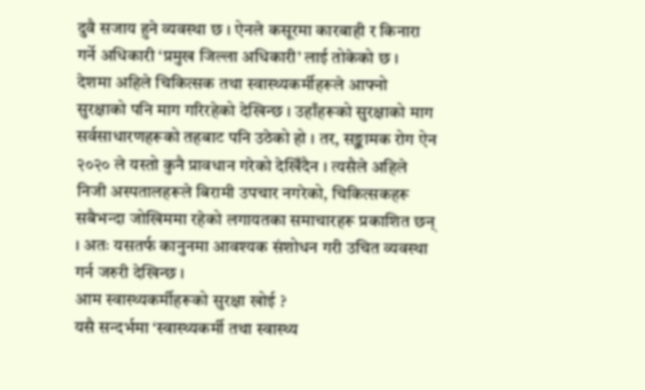दुवै सजाय हुने व्यवस्था छ । ऐनले कसूरमा कारबाही र किनारा गर्ने अधिकारी ‘प्रमुख जिल्ला अधिकारी’ लाई तोकेको छ ।
देशमा अहिले चिकित्सक तथा स्वास्थ्यकर्मीहरूले आफ्नो सुरक्षाको पनि माग गरिरहेको देखिन्छ । उहाँहरूको सुरक्षाको माग सर्वसाधारणहरूको तहबाट पनि उठेको हो । तर, सङ्क्रामक रोग ऐन २०२० ले यस्तो कुनै प्रावधान गरेको देखिँदैन । त्यसैले अहिले निजी अस्पतालहरूले बिरामी उपचार नगरेको, चिकित्सकहरू सबैभन्दा जोखिममा रहेको लगायतका समाचारहरू प्रकाशित छन् । अतः यसतर्फ कानुनमा आवश्यक संशोधन गरी उचित व्यवस्था गर्न जरुरी देखिन्छ ।
आम स्वास्थ्यकर्मीहरूको सुरक्षा खोई ?
यसै सन्दर्भमा ‘स्वास्थ्यकर्मी तथा स्वास्थ्य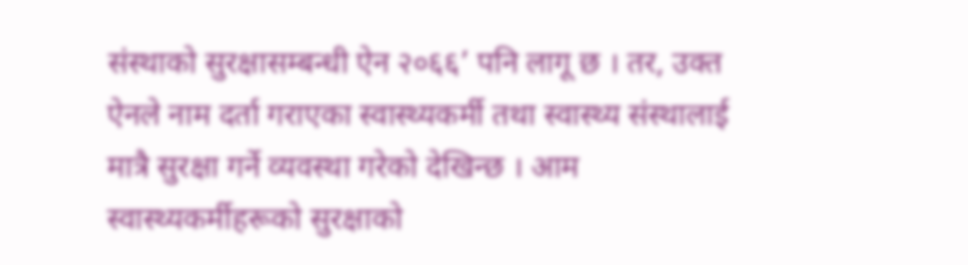संस्थाको सुरक्षासम्बन्धी ऐन २०६६’ पनि लागू छ । तर, उक्त ऐनले नाम दर्ता गराएका स्वास्थ्यकर्मी तथा स्वास्थ्य संस्थालाई मात्रै सुरक्षा गर्ने व्यवस्था गरेको देखिन्छ । आम स्वास्थ्यकर्मीहरूको सुरक्षाको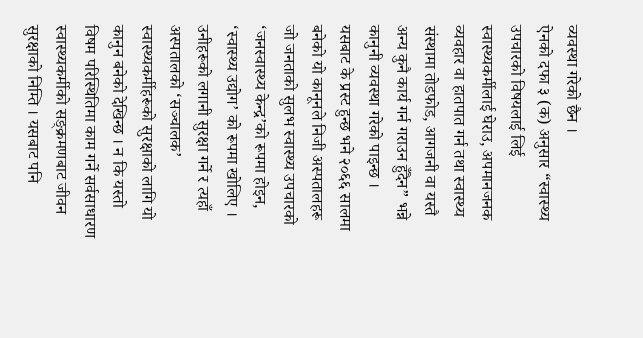व्यवस्था गरेको छैन ।
ऐनको दफा ३ (क) अनुसार “स्वास्थ्य उपचारको विषयलाई लिई स्वास्थ्यकर्मीलाई घेराउ, अपमानजनक व्यवहार वा हातपात गर्न तथा स्वास्थ्य संस्थामा तोडफोड, आगजनी वा यस्तै अन्य कुनै कार्य गर्न गराउन हुँदैन” भन्ने कानुनी व्यवस्था गरेको पाइन्छ ।
यसबाट के प्रस्ट हुन्छ भने २०६६ सालमा बनेको यो कानूनले निजी अस्पतालहरू जो जनताको सुलभ स्वास्थ्य उपचारको ‘जनस्वास्थ्य केन्द्र’को रूपमा होइन, ‘स्वास्थ्य उद्योग’ को रूपमा खोलिए । उनीहरूको लगानी सुरक्षा गर्ने र त्यहाँ अस्पतालको ‘सञ्चालक’ स्वास्थ्यकर्मीहरूको सुरक्षाको लागि यो कानुन बनेको देखिन्छ । न कि यस्तो विषम परिस्थितिमा काम गर्ने सर्वसाधारण स्वास्थ्यकर्मीको सङ्क्रमणबाट जीवन सुरक्षाको निम्ति । यसबाट पनि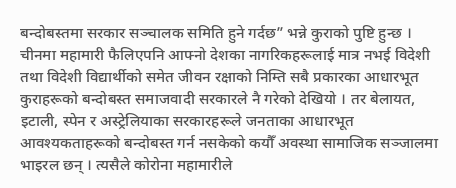बन्दोबस्तमा सरकार सञ्चालक समिति हुने गर्दछ” भन्ने कुराको पुष्टि हुन्छ ।
चीनमा महामारी फैलिएपनि आफ्नो देशका नागरिकहरूलाई मात्र नभई विदेशी तथा विदेशी विद्यार्थीको समेत जीवन रक्षाको निम्ति सबै प्रकारका आधारभूत कुराहरूको बन्दोबस्त समाजवादी सरकारले नै गरेको देखियो । तर बेलायत, इटाली, स्पेन र अस्ट्रेलियाका सरकारहरूले जनताका आधारभूत आवश्यकताहरूको बन्दोबस्त गर्न नसकेको कयौँ अवस्था सामाजिक सञ्जालमा भाइरल छन् । त्यसैले कोरोना महामारीले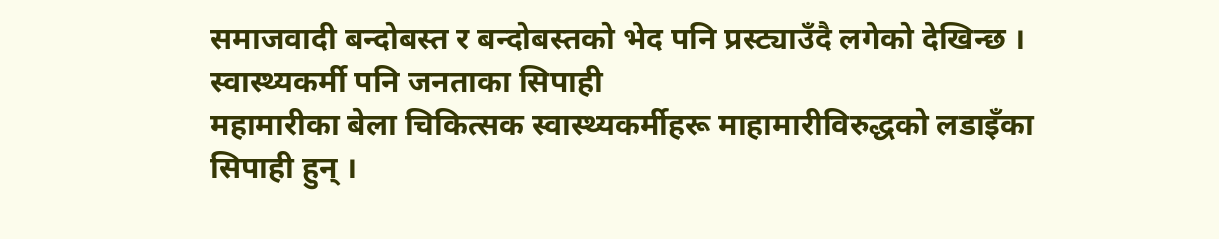समाजवादी बन्दोबस्त र बन्दोबस्तको भेद पनि प्रस्ट्याउँदै लगेको देखिन्छ ।
स्वास्थ्यकर्मी पनि जनताका सिपाही
महामारीका बेला चिकित्सक स्वास्थ्यकर्मीहरू माहामारीविरुद्धको लडाइँका सिपाही हुन् ।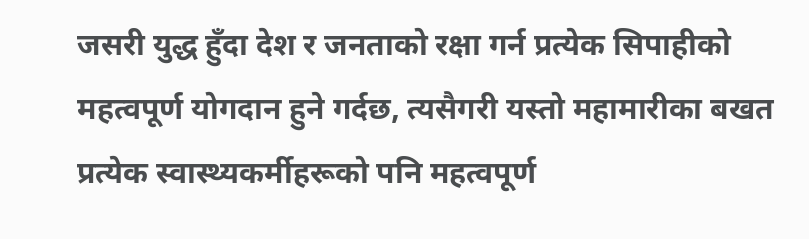जसरी युद्ध हुँदा देश र जनताको रक्षा गर्न प्रत्येक सिपाहीको महत्वपूर्ण योगदान हुने गर्दछ, त्यसैगरी यस्तो महामारीका बखत प्रत्येक स्वास्थ्यकर्मीहरूको पनि महत्वपूर्ण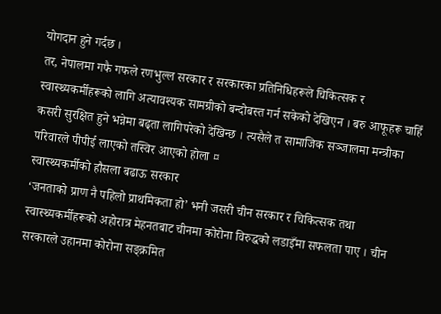योगदान हुने गर्दछ ।
तर, नेपालमा गफै गफले रणभुल्ल सरकार र सरकारका प्रतिनिधिहरूले चिकित्सक र स्वास्थ्यकर्मीहरूको लागि अत्यावश्यक सामग्रीको बन्दोबस्त गर्न सकेको देखिएन । बरु आफूहरू चाहिँ कसरी सुरक्षित हुने भन्नेमा बढ्ता लागिपरेको देखिन्छ । त्यसैले त सामाजिक सञ्जालमा मन्त्रीका परिवारले पीपीई लाएको तस्विर आएको होला ¤
स्वास्थ्यकर्मीको हौसला बढाऊ सरकार
‘जनताको प्राण नै पहिलो प्राथमिकता हो’ भनी जसरी चीन सरकार र चिकित्सक तथा स्वास्थ्यकर्मीहरूको अहोरात्र मेहनतबाट चीनमा कोरोना विरुद्धको लडाइँमा सफलता पाए । चीन सरकारले उहानमा कोरोना सङ्क्रमित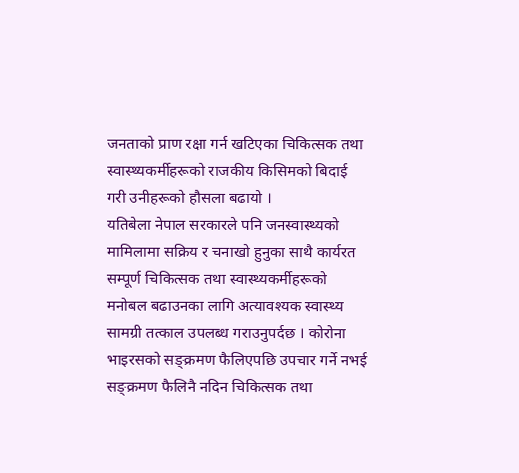जनताको प्राण रक्षा गर्न खटिएका चिकित्सक तथा स्वास्थ्यकर्मीहरूको राजकीय किसिमको बिदाई गरी उनीहरूको हौसला बढायो ।
यतिबेला नेपाल सरकारले पनि जनस्वास्थ्यको मामिलामा सक्रिय र चनाखो हुनुका साथै कार्यरत सम्पूर्ण चिकित्सक तथा स्वास्थ्यकर्मीहरूको मनोबल बढाउनका लागि अत्यावश्यक स्वास्थ्य सामग्री तत्काल उपलब्ध गराउनुपर्दछ । कोरोना भाइरसको सङ्क्रमण फैलिएपछि उपचार गर्ने नभई सङ्क्रमण फैलिनै नदिन चिकित्सक तथा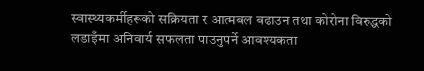स्वास्थ्यकर्मीहरूको सक्रियता र आत्मबल बढाउन तथा कोरोना विरुद्धको लडाइँमा अनिवार्य सफलता पाउनुपर्ने आवश्यकता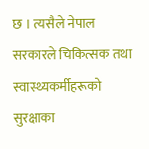छ । त्यसैले नेपाल सरकारले चिकित्सक तथा स्वास्थ्यकर्मीहरूको सुरक्षाका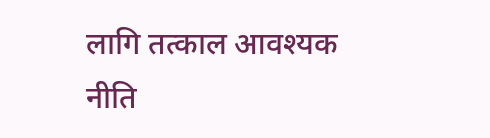लागि तत्काल आवश्यक नीति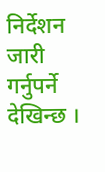निर्देशन जारी गर्नुपर्ने देखिन्छ ।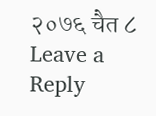२०७६ चैत ८
Leave a Reply